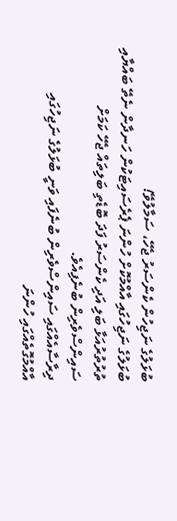ބުޅަލުގެ ނަޖިހުން ކެންސަރު ޖެހޭ، ސަމާލުވޭ!
ބުޅަލުގެ ނަޖިހުގައި އާއްމުކޮށް ހުންނަ ޕެރެސައިޓަކުން ހަނދާން ނެތޭ ބައްޔާއި ތުރުތުރުއަޅާ ބަލި އަދި ކެންސަރު ފަދަ ބޮޑެތި ބަލިތައް ޖެހޭ ކަމަށް ސައިންސްވެރިން ބުނެފިއެވެ.
ދިރާސާއެއްގައި ސައިންސްވެރިން ބުނެފައި ވަނީ ބުޅަލުގެ ނަޖިހުގައި އާއްމުގޮތެއްގައި ހުންނަ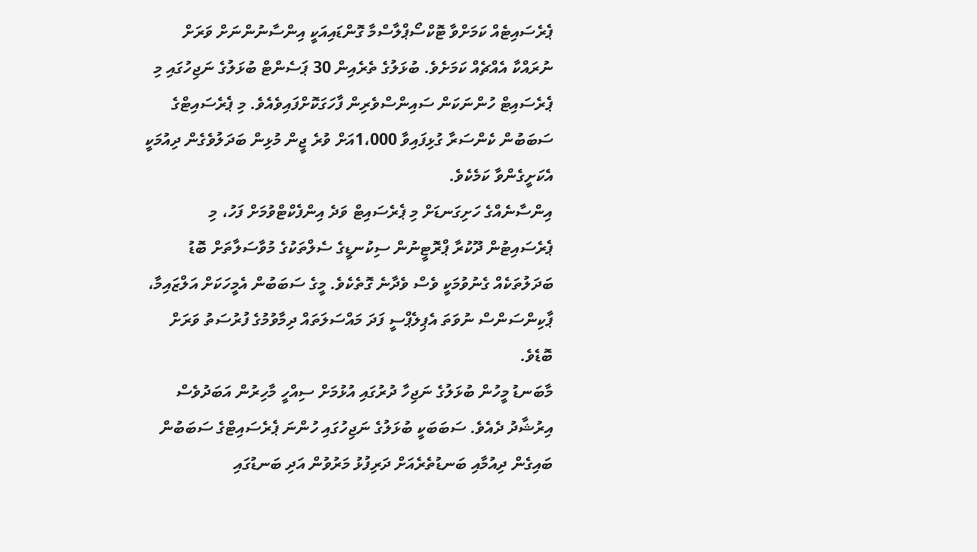ޕެރެސައިޓެއް ކަމަށްވާ ޓޮކްސޯޕްލާސްމާ ގޮންޑައިއަކީ އިންސާނުންނަށް ވަރަށް ނުރައްކާ އެއްޗެއް ކަމަށެވެ. ބުޅަލުގެ ތެރެއިން 30 ޕަސެންޓް ބުޅަލުގެ ނަޖިހުގައި މި ޕެރެސައިޓް ހުންނަކަން ސައިންސްވެރިން ފާހަގަކޮށްފައިވެއެވެ. މި ޕެރެސައިޓްގެ ސަބަބުން ކެންސަރާ ގުޅިފައިވާ 1،000އަށް ވުރެ ޖީން މުޅިން ބަދަލުވެގެން ދިއުމަކީ އެކަށީގެންވާ ކަމެކެވެ.
އިންސާނެއްގެ ހަށިގަނޑަށް މި ޕެރެސައިޓް ވަދެ އިންފެކްޓްވުމަށް ފަހު، މި ޕެރެސައިޓުން ދޫކުރާ ޕްރޮޓީނުން ސިކުނޑީގެ ސެލްތަކުގެ މުވާސަލާތަށް ބޮޑު ބަދަލުތަކެއް ގެނުވުމަކީ ވެސް ވެދާނެ ގޮތެކެވެ. މީގެ ސަބަބުން އެމީހަކަށް އަލްޒައިމާ، ޕާކިންސަންސް ނުވަތަ އެޕިލެޕްސީ ފަދަ މައްސަލަތައް ދިމާވުމުގެ ފުރުސަތު ވަރަށް ބޮޑެވެ.
މާބަނޑު މީހުން ބުޅަލުގެ ނަޖިހާ ދުރުގައި އުޅުމަށް ސިއްހީ މާހިރުން އަބަދުވެސް އިރުޝާދު ދެއެވެ. ސަބަބަކީ ބުޅަލުގެ ނަޖިހުގައި ހުންނަ ޕެރެސައިޓްގެ ސަބަބުން ބައިގެން ދިއުމާއި ބަނޑުތެރެއަށް ދަރިފުޅު މަރުވުން އަދި ބަނޑުގައި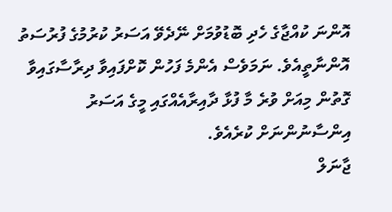އޮންނަ ކުއްޖާގެ ހެދި ބޮޑުވުމަށް ނޭދެވޭ އަސަރު ކުރުމުގެ ފުރުސަތު އޮންނާތީއެވެ. ނަމަވެސް އެންމެ ފަހުން ކޮށްފައިވާ ދިރާސާގައިވާ ގޮތުން މިއަށް ވުރެ މާ ފުޅާ ދާއިރާއެއްގައި މީގެ އަސަރު އިންސާނުންނަށް ކުރެއެވެ.
ޖާނަލް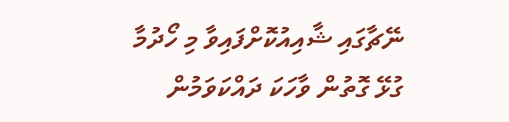ނޭޗާގައި ޝާއިއުކޮށްފައިވާ މި ހޯދުމާ ގުޅޭ ގޮތުން ވާހަކަ ދައްކަވަމުން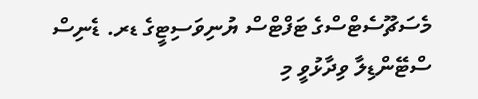މެސަޗޫސެޓްސްގެ ޓަފްޓްސް ޔުނިވަސިޓީގެ ޑރ. ޑެނިސް ސްޓޭންޑިލާ ވިދާޅުވީ މި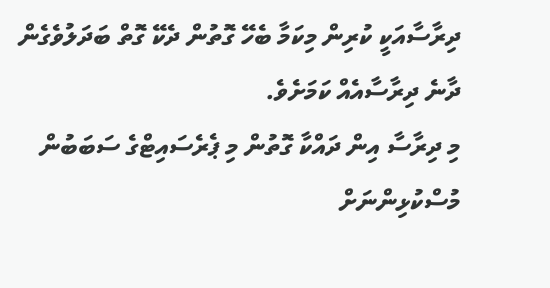ދިރާސާއަކީ ކުރިން މިކަމާ ބެހޭ ގޮތުން ދެކޭ ގޮތް ބަދަލުވެގެން ދާނެ ދިރާސާއެއް ކަމަށެވެ.
މި ދިރާސާ އިން ދައްކާ ގޮތުން މި ޕެރެސައިޓްގެ ސަބަބުން މުސްކުޅިންނަށް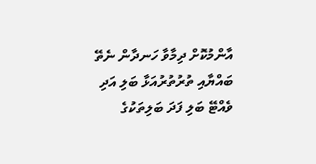އާންމުކޮށް ދިމާވާ ހަނދާން ނެތޭ ބައްޔާއި ތުރުތުރުއަޅާ ބަލި އަދި ވެއްޓޭ ބަލި ފަދަ ބަލިތަކުގެ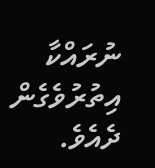ނުރައްކާ އިތުރުވެގެން ދެއެވެ.